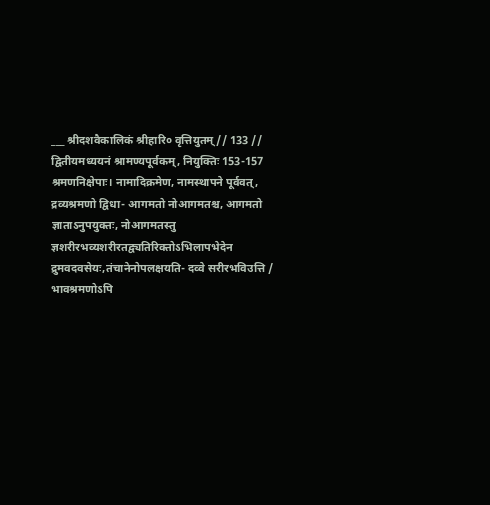___ श्रीदशवैकालिकं श्रीहारि० वृत्तियुतम् // 133 // द्वितीयमध्ययनं श्रामण्यपूर्वकम्, नियुक्तिः 153-157 श्रमणनिक्षेपाः। नामादिक्रमेण, नामस्थापने पूर्ववत्, द्रव्यश्रमणो द्विधा- आगमतो नोआगमतश्च, आगमतो ज्ञाताऽनुपयुक्तः, नोआगमतस्तु ज्ञशरीरभव्यशरीरतद्व्यतिरिक्तोऽभिलापभेदेन द्रुमवदवसेयः,तंचानेनोपलक्षयति- दव्वे सरीरभविउत्ति / भावश्रमणोऽपि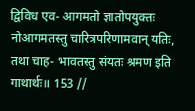द्विविध एव- आगमतो ज्ञातोपयुक्तः नोआगमतस्तु चारित्रपरिणामवान् यतिः, तथा चाह- भावतस्तु संयतः श्रमण इति गाथार्थः॥ 153 //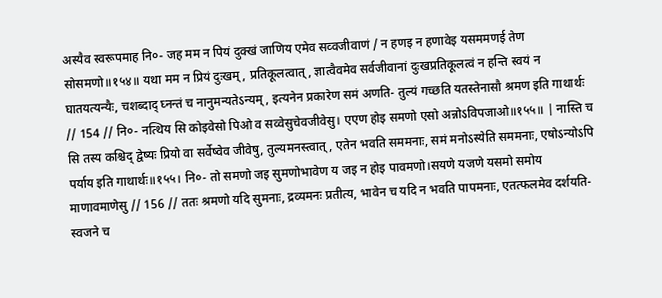अस्यैव स्वरूपमाह नि०- जह मम न पियं दुक्खं जाणिय एमेव सव्वजीवाणं / न हणइ न हणावेइ यसममणई तेण सोसमणो॥१५४॥ यथा मम न प्रियं दुःखम्, प्रतिकूलत्वात्, ज्ञात्वैवमेव सर्वजीवानां दुःखप्रतिकूलत्वं न हन्ति स्वयं न घातयत्यन्यैः, चशब्दाद् घ्नन्तं च नानुमन्यतेऽन्यम्, इत्यनेन प्रकारेण समं अणति- तुल्यं गच्छति यतस्तेनासौ श्रमण इति गाथार्थः // 154 // नि०- नत्थिय सि कोइवेसो पिओ व सव्वेसुचेवजीवेसु। एएण होइ समणो एसो अन्नोऽविपजाओ॥१५५॥ | नास्ति च सि तस्य कश्चिद् द्वेष्यः प्रियो वा सर्वेष्वेव जीवेषु, तुल्यमनस्त्वात्, एतेन भवति सममनाः, समं मनोऽस्येति सममनाः, एषोऽन्योऽपि पर्याय इति गाथार्थः॥१५५। नि०- तो समणो जइ सुमणोभावेण य जइ न होइ पावमणो।सयणे यजणे यसमो समोय माणावमाणेसु // 156 // ततः श्रमणो यदि सुमनाः, द्रव्यमनः प्रतीत्य, भावेन च यदि न भवति पापमनाः, एतत्फलमेव दर्शयति-स्वजने च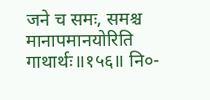जने च समः, समश्च मानापमानयोरिति गाथार्थः॥१५६॥ नि०-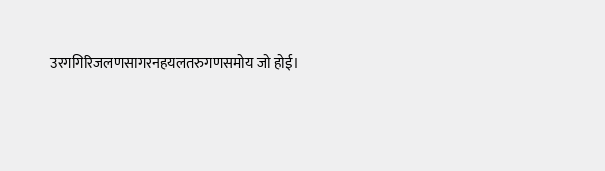उरगगिरिजलणसागरनहयलतरुगणसमोय जो होई।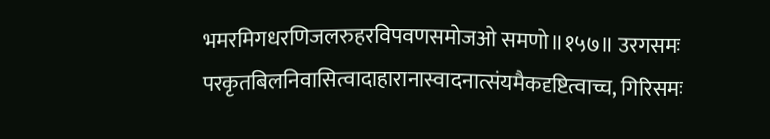भमरमिगधरणिजलरुहरविपवणसमोजओ समणो॥१५७॥ उरगसमः परकृतबिलनिवासित्वादाहारानास्वादनात्संयमैकदृष्टित्वाच्च, गिरिसमः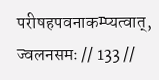परीषहपवनाकम्प्यत्वात्, ज्वलनसमः // 133 //